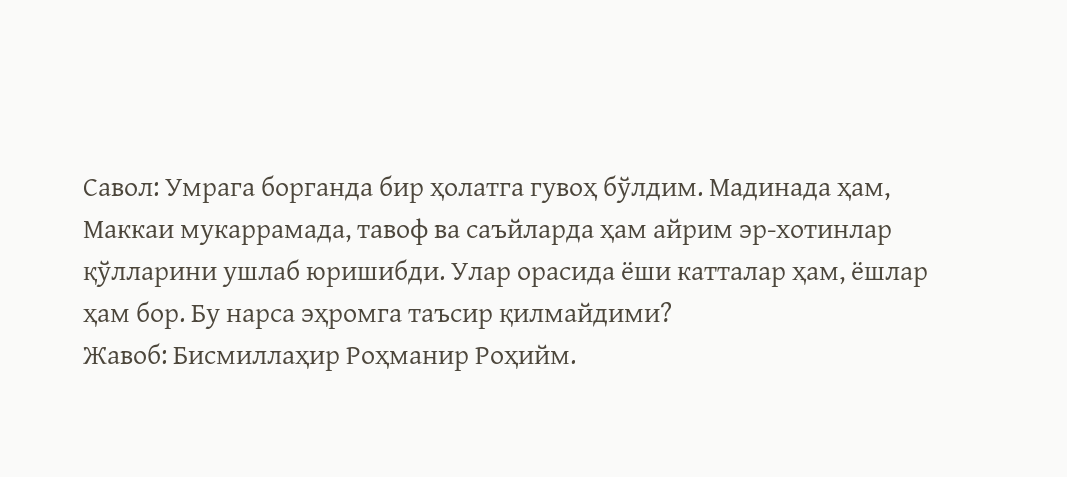Савол: Умрага борганда бир ҳолатга гувоҳ бўлдим. Мадинада ҳам, Маккаи мукаррамада, тавоф ва саъйларда ҳам айрим эр-хотинлар қўлларини ушлаб юришибди. Улар орасида ёши катталар ҳам, ёшлар ҳам бор. Бу нарса эҳромга таъсир қилмайдими?
Жавоб: Бисмиллаҳир Роҳманир Роҳийм.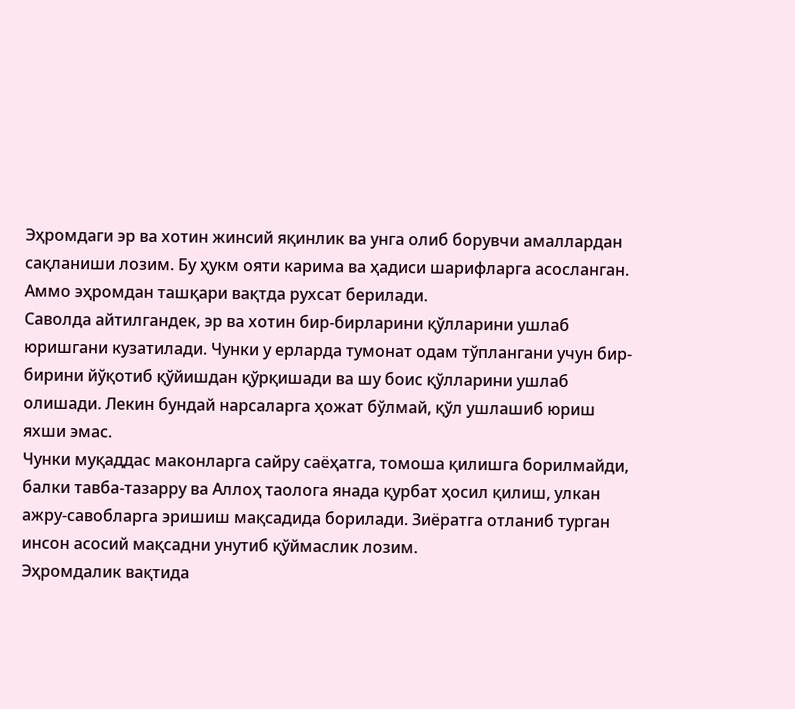Эҳромдаги эр ва хотин жинсий яқинлик ва унга олиб борувчи амаллардан сақланиши лозим. Бу ҳукм ояти карима ва ҳадиси шарифларга асосланган. Аммо эҳромдан ташқари вақтда рухсат берилади.
Саволда айтилгандек, эр ва хотин бир-бирларини қўлларини ушлаб юришгани кузатилади. Чунки у ерларда тумонат одам тўплангани учун бир-бирини йўқотиб қўйишдан қўрқишади ва шу боис қўлларини ушлаб олишади. Лекин бундай нарсаларга ҳожат бўлмай, қўл ушлашиб юриш яхши эмас.
Чунки муқаддас маконларга сайру саёҳатга, томоша қилишга борилмайди, балки тавба-тазарру ва Аллоҳ таолога янада қурбат ҳосил қилиш, улкан ажру-савобларга эришиш мақсадида борилади. Зиёратга отланиб турган инсон асосий мақсадни унутиб қўймаслик лозим.
Эҳромдалик вақтида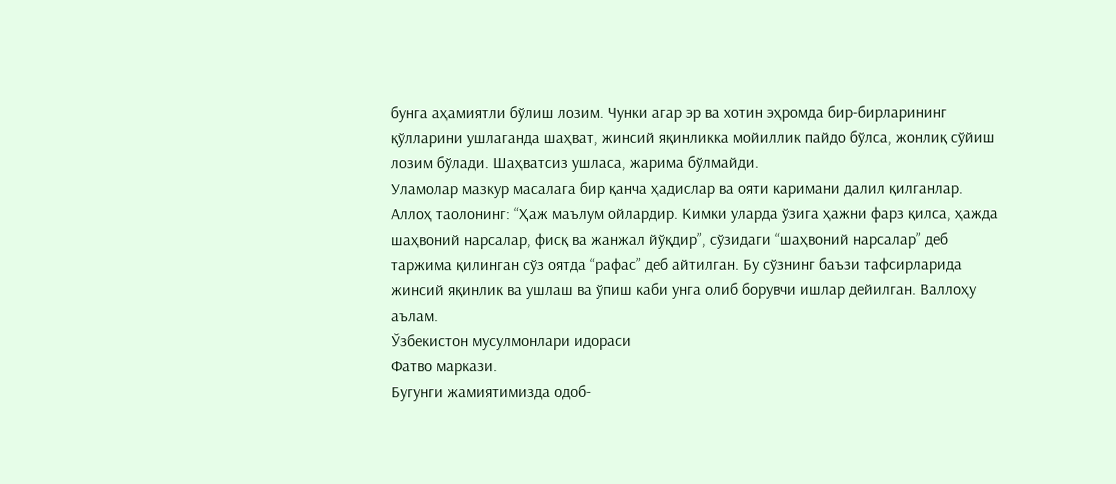бунга аҳамиятли бўлиш лозим. Чунки агар эр ва хотин эҳромда бир-бирларининг қўлларини ушлаганда шаҳват, жинсий яқинликка мойиллик пайдо бўлса, жонлиқ сўйиш лозим бўлади. Шаҳватсиз ушласа, жарима бўлмайди.
Уламолар мазкур масалага бир қанча ҳадислар ва ояти каримани далил қилганлар. Аллоҳ таолонинг: “Ҳаж маълум ойлардир. Кимки уларда ўзига ҳажни фарз қилса, ҳажда шаҳвоний нарсалар, фисқ ва жанжал йўқдир”, сўзидаги “шаҳвоний нарсалар” деб таржима қилинган сўз оятда “рафас” деб айтилган. Бу сўзнинг баъзи тафсирларида жинсий яқинлик ва ушлаш ва ўпиш каби унга олиб борувчи ишлар дейилган. Валлоҳу аълам.
Ўзбекистон мусулмонлари идораси
Фатво маркази.
Бугунги жамиятимизда одоб-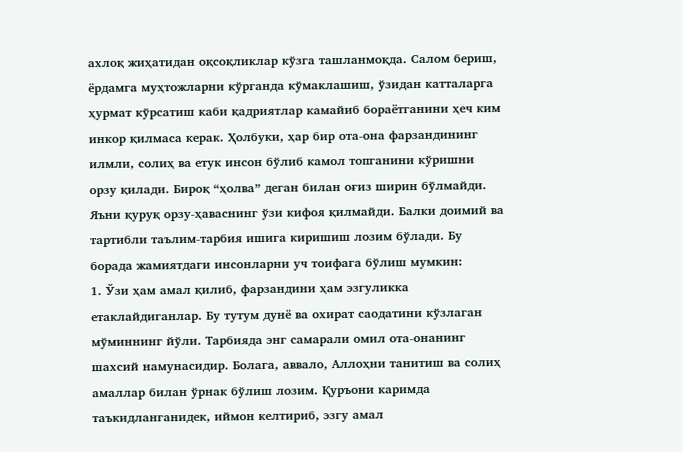ахлоқ жиҳатидан оқсоқликлар кўзга ташланмоқда. Салом бериш, ёрдамга муҳтожларни кўрганда кўмаклашиш, ўзидан катталарга ҳурмат кўрсатиш каби қадриятлар камайиб бораётганини ҳеч ким инкор қилмаса керак. Ҳолбуки, ҳар бир ота-она фарзандининг илмли, солиҳ ва етук инсон бўлиб камол топганини кўришни орзу қилади. Бироқ “ҳолва” деган билан оғиз ширин бўлмайди. Яъни қуруқ орзу-ҳаваснинг ўзи кифоя қилмайди. Балки доимий ва тартибли таълим-тарбия ишига киришиш лозим бўлади. Бу борада жамиятдаги инсонларни уч тоифага бўлиш мумкин:
1. Ўзи ҳам амал қилиб, фарзандини ҳам эзгуликка етаклайдиганлар. Бу тутум дунё ва охират саодатини кўзлаган мўминнинг йўли. Тарбияда энг самарали омил ота-онанинг шахсий намунасидир. Болага, аввало, Аллоҳни танитиш ва солиҳ амаллар билан ўрнак бўлиш лозим. Қуръони каримда таъкидланганидек, иймон келтириб, эзгу амал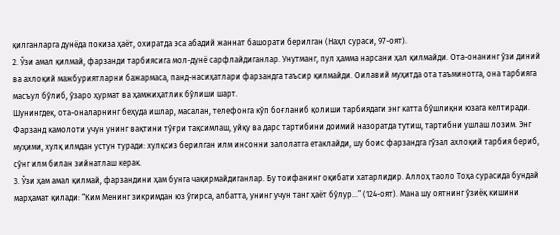қилганларга дунёда покиза ҳаёт, охиратда эса абадий жаннат башорати берилган (Наҳл сураси, 97-оят).
2. Ўзи амал қилмай, фарзанди тарбиясига мол-дунё сарфлайдиганлар. Унутманг, пул ҳамма нарсани ҳал қилмайди. Ота-онанинг ўзи диний ва ахлоқий мажбуриятларни бажармаса, панд-насиҳатлари фарзандга таъсир қилмайди. Оилавий муҳитда ота таъминотга, она тарбияга масъул бўлиб, ўзаро ҳурмат ва ҳамжиҳатлик бўлиши шарт.
Шунингдек, ота-оналарнинг беҳуда ишлар, масалан, телефонга кўп боғланиб қолиши тарбиядаги энг катта бўшлиқни юзага келтиради. Фарзанд камолоти учун унинг вақтини тўғри тақсимлаш, уйқу ва дарс тартибини доимий назоратда тутиш, тартибни ушлаш лозим. Энг муҳими, хулқ илмдан устун туради: хулқсиз берилган илм инсонни залолатга етаклайди, шу боис фарзандга гўзал ахлоқий тарбия бериб, сўнг илм билан зийнатлаш керак.
3. Ўзи ҳам амал қилмай, фарзандини ҳам бунга чақирмайдиганлар. Бу тоифанинг оқибати хатарлидир. Аллоҳ таоло Тоҳа сурасида бундай марҳамат қилади: “Ким Менинг зикримдан юз ўгирса, албатта, унинг учун танг ҳаёт бўлур...” (124-оят). Мана шу оятнинг ўзиёқ кишини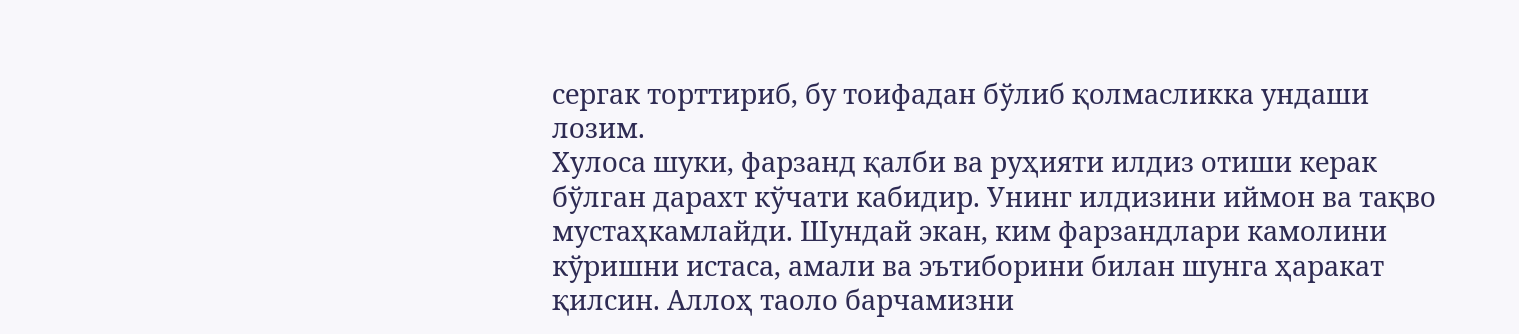сергак торттириб, бу тоифадан бўлиб қолмасликка ундаши лозим.
Хулоса шуки, фарзанд қалби ва руҳияти илдиз отиши керак бўлган дарахт кўчати кабидир. Унинг илдизини иймон ва тақво мустаҳкамлайди. Шундай экан, ким фарзандлари камолини кўришни истаса, амали ва эътиборини билан шунга ҳаракат қилсин. Аллоҳ таоло барчамизни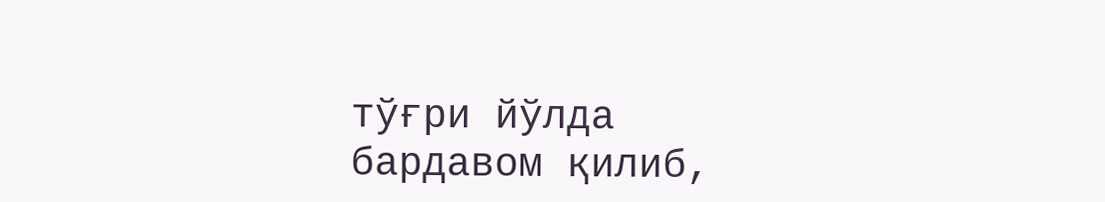тўғри йўлда бардавом қилиб,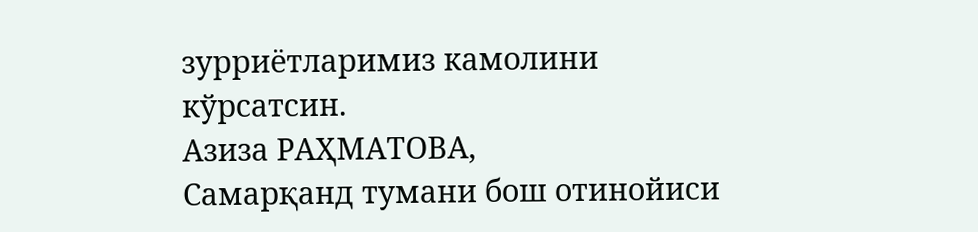зурриётларимиз камолини кўрсатсин.
Азиза РАҲМАТОВА,
Самарқанд тумани бош отинойиси